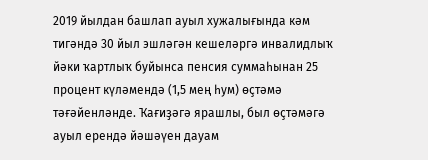2019 йылдан башлап ауыл хужалығында кәм тигәндә 30 йыл эшләгән кешеләргә инвалидлыҡ йәки ҡартлыҡ буйынса пенсия суммаһынан 25 процент күләмендә (1,5 мең һум) өҫтәмә тәғәйенләнде. Ҡағиҙәгә ярашлы, был өҫтәмәгә ауыл ерендә йәшәүен дауам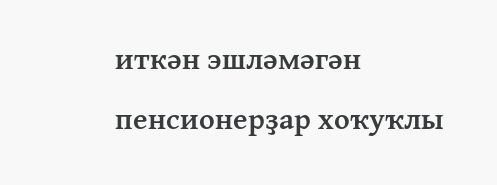иткән эшләмәгән пенсионерҙар хоҡуҡлы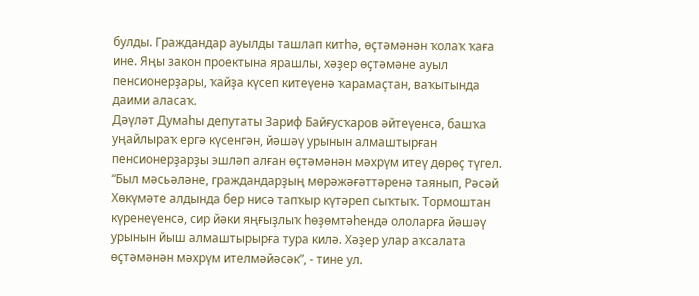булды. Граждандар ауылды ташлап китһә, өҫтәмәнән ҡолаҡ ҡаға ине. Яңы закон проектына ярашлы, хәҙер өҫтәмәне ауыл пенсионерҙары, ҡайҙа күсеп китеүенә ҡарамаҫтан, ваҡытында даими аласаҡ.
Дәүләт Думаһы депутаты Зариф Байғусҡаров әйтеүенсә, башҡа уңайлыраҡ ергә күсенгән, йәшәү урынын алмаштырған пенсионерҙарҙы эшләп алған өҫтәмәнән мәхрүм итеү дөрөҫ түгел. “Был мәсьәләне, граждандарҙың мөрәжәғәттәренә таянып, Рәсәй Хөкүмәте алдында бер нисә тапҡыр күтәреп сыҡтыҡ. Тормоштан күренеүенсә, сир йәки яңғыҙлыҡ һөҙөмтәһендә ололарға йәшәү урынын йыш алмаштырырға тура килә. Хәҙер улар аҡсалата өҫтәмәнән мәхрүм ителмәйәсәк”, - тине ул.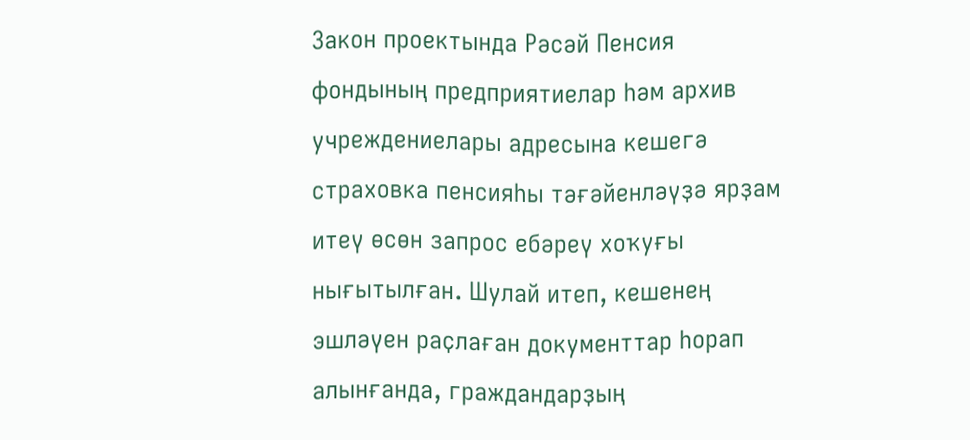Закон проектында Рәсәй Пенсия фондының предприятиелар һәм архив учреждениелары адресына кешегә страховка пенсияһы тәғәйенләүҙә ярҙам итеү өсөн запрос ебәреү хоҡуғы нығытылған. Шулай итеп, кешенең эшләүен раҫлаған документтар һорап алынғанда, граждандарҙың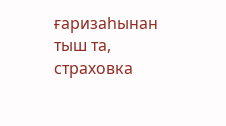ғаризаһынан тыш та, страховка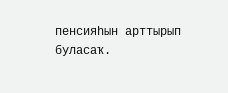пенсияһын арттырып буласаҡ.